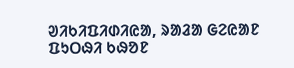ᱣᱤᱠᱤᱯᱤᱰᱤᱭᱟ, ᱨᱟᱲᱟ ᱜᱮᱭᱟᱱ ᱯᱩᱛᱷᱤ ᱠᱷᱚᱱ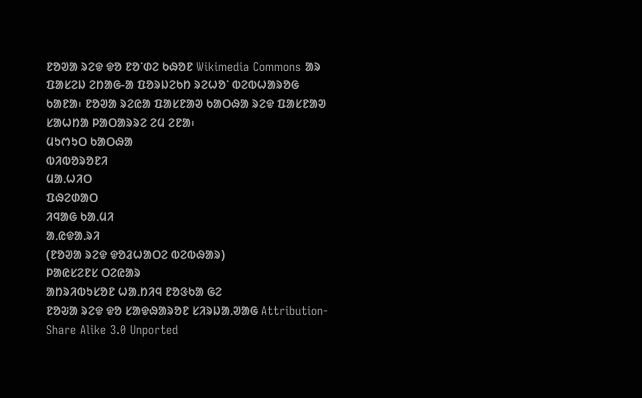ᱱᱚᱣᱟ ᱨᱮᱫ ᱫᱚ ᱱᱚᱸᱰᱮ ᱠᱷᱚᱱ Wikimedia Commons ᱟᱨ ᱯᱟᱥᱮᱡ ᱮᱴᱟᱜ-ᱟ ᱯᱚᱨᱡᱮᱠᱴ ᱨᱮᱦᱚᱸ ᱵᱮᱵᱦᱟᱨᱚᱜ ᱠᱟᱱᱟ᱾ ᱱᱚᱣᱟ ᱨᱮᱭᱟ ᱯᱟᱥᱱᱟᱣ ᱠᱟᱛᱷᱟ ᱨᱮᱫ ᱯᱟᱥᱱᱟᱣ ᱥᱟᱦᱴᱟ ᱞᱟᱛᱟᱨᱨᱮ ᱮᱢ ᱮᱱᱟ᱾
ᱢᱩᱬᱩᱛ ᱠᱟᱛᱷᱟ
ᱵᱤᱵᱚᱨᱚᱱᱤ
ᱢᱟᱹᱦᱤᱛ
ᱯᱷᱮᱰᱟᱛ
ᱤᱧᱟᱜ ᱠᱟᱹᱢᱤ
ᱟᱹᱭᱫᱟᱹᱨᱤ
(ᱱᱚᱣᱟ ᱨᱮᱫ ᱫᱚᱲᱦᱟᱛᱮ ᱵᱮᱵᱷᱟᱨ)
ᱞᱟᱭᱥᱮᱱᱥ ᱛᱮᱭᱟᱨ
ᱟᱴᱨᱤᱵᱩᱥᱚᱱ ᱦᱟᱹᱴᱤᱧ ᱱᱚᱝᱠᱟ ᱜᱮ
ᱱᱚᱶᱟ ᱨᱮᱫ ᱫᱚ ᱥᱟᱫᱷᱟᱨᱚᱱ ᱥᱤᱨᱡᱟᱹᱣᱟᱜ Attribution-Share Alike 3.0 Unported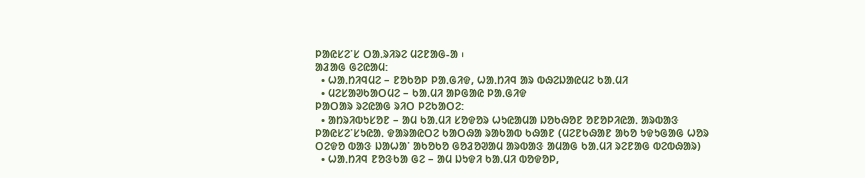ᱞᱟᱭᱥᱮᱸᱥ ᱛᱟᱹᱨᱤᱨᱮ ᱢᱮᱱᱟᱜ-ᱟ ᱾
ᱟᱲᱟᱜ ᱜᱮᱭᱟᱢ:
  • ᱦᱟᱹᱴᱤᱧᱢᱮ – ᱱᱚᱠᱚᱞ ᱞᱟᱹᱜᱤᱫ, ᱦᱟᱹᱴᱤᱧ ᱟᱨ ᱵᱷᱮᱡᱟᱭᱢᱮ ᱠᱟᱹᱢᱤ
  • ᱢᱮᱥᱟᱣᱠᱟᱛᱢᱮ – ᱠᱟᱹᱢᱤ ᱟᱞᱜᱟᱭ ᱞᱟᱹᱜᱤᱫ
ᱞᱟᱛᱟᱨ ᱨᱮᱭᱟᱜ ᱨᱤᱛ ᱞᱮᱠᱟᱛᱮ:
  • ᱟᱴᱨᱤᱵᱩᱥᱚᱱ – ᱟᱢ ᱠᱟᱹᱢᱤ ᱥᱚᱫᱚᱨ ᱦᱩᱭᱟᱢᱟ ᱡᱚᱠᱷᱚᱱ ᱚᱱᱚᱞᱤᱭᱟᱹ ᱟᱨᱵᱟᱝ ᱞᱟᱭᱥᱮᱸᱥᱩᱭᱟᱹ ᱫᱟᱨᱟᱭᱛᱮ ᱠᱟᱛᱷᱟ ᱨᱟᱠᱟᱵ ᱠᱷᱟᱱ (ᱢᱮᱱᱠᱷᱟᱱ ᱟᱠᱚ ᱩᱫᱩᱜᱟᱜ ᱦᱚᱨ ᱛᱮᱫᱚ ᱵᱟᱝ ᱡᱟᱦᱟᱸ ᱟᱠᱚᱠᱚ ᱜᱚᱲᱚᱣᱟᱢ ᱟᱨᱵᱟᱝ ᱟᱢᱟᱜ ᱠᱟᱹᱢᱤ ᱨᱮᱱᱟᱜ ᱵᱮᱵᱷᱟᱨ)
  • ᱦᱟᱹᱴᱤᱧ ᱱᱚᱝᱠᱟ ᱜᱮ – ᱟᱢ ᱡᱩᱫᱤ ᱠᱟᱹᱢᱤ ᱵᱚᱫᱚᱞ,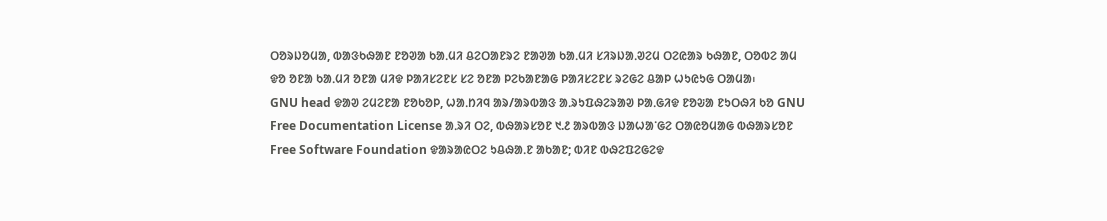ᱛᱚᱨᱡᱚᱢᱟ, ᱵᱟᱝᱠᱷᱟᱱ ᱱᱚᱣᱟ ᱠᱟᱹᱢᱤ ᱪᱮᱛᱟᱱᱨᱮ ᱱᱟᱣᱟ ᱠᱟᱹᱢᱤ ᱥᱤᱨᱡᱟᱹᱣᱮᱢ ᱛᱮᱭᱟᱨ ᱠᱷᱟᱱ, ᱛᱚᱵᱮ ᱟᱢ ᱫᱚ ᱚᱱᱟ ᱠᱟᱹᱢᱤ ᱚᱱᱟ ᱢᱤᱫ ᱞᱟᱤᱥᱮᱱᱥ ᱥᱮ ᱚᱱᱟ ᱞᱮᱠᱟᱱᱟᱜ ᱞᱟᱤᱥᱮᱱᱥ ᱨᱮᱜᱮ ᱪᱟᱞ ᱦᱩᱭᱩᱜ ᱛᱟᱢᱟ᱾
GNU head ᱫᱟᱣ ᱮᱢᱮᱱᱟ ᱱᱚᱠᱚᱞ, ᱦᱟᱹᱴᱤᱧ ᱟᱨ/ᱟᱨᱵᱟᱝ ᱟᱹᱨᱩᱯᱷᱮᱨᱟᱣ ᱞᱟᱹᱜᱤᱫ ᱱᱚᱶᱟ ᱱᱩᱛᱷᱤ ᱠᱚ GNU Free Documentation License ᱟᱹᱨᱤ ᱛᱮ, ᱵᱷᱟᱨᱥᱚᱱ ᱑.᱒ ᱟᱨᱵᱟᱝ ᱡᱟᱦᱟᱸᱜᱮ ᱛᱟᱭᱚᱢᱟᱜ ᱵᱷᱟᱨᱥᱚᱱ Free Software Foundation ᱫᱟᱨᱟᱭᱛᱮ ᱩᱪᱷᱟᱹᱱ ᱟᱠᱟᱱ; ᱵᱤᱱ ᱵᱷᱮᱯᱮᱜᱮᱫ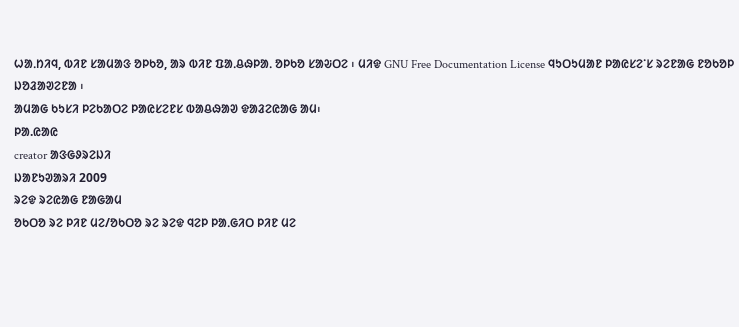ᱦᱟᱹᱴᱤᱧ, ᱵᱤᱱ ᱥᱟᱢᱟᱝ ᱚᱞᱠᱚ, ᱟᱨ ᱵᱤᱱ ᱯᱟᱹᱪᱷᱞᱟᱹ ᱚᱞᱠᱚ ᱥᱟᱶᱛᱮ ᱾ ᱢᱤᱫ GNU Free Documentation License ᱧᱩᱛᱩᱢᱟᱱ ᱞᱟᱭᱥᱮᱸᱥ ᱨᱮᱱᱟᱜ ᱱᱚᱠᱚᱞ ᱡᱚᱲᱟᱣᱮᱱᱟ ᱾
ᱟᱢᱟᱜ ᱠᱩᱥᱤ ᱞᱮᱠᱟᱛᱮ ᱞᱟᱭᱥᱮᱱᱥ ᱵᱟᱪᱷᱟᱣ ᱫᱟᱲᱮᱭᱟᱜ ᱟᱢ᱾
ᱞᱟ.ᱭᱟᱭ
creator ᱟᱝᱜᱽᱨᱮᱡᱤ
ᱡᱟᱱᱩᱣᱟᱨᱤ 2009
ᱨᱮᱫ ᱨᱮᱭᱟᱜ ᱱᱟᱜᱟᱢ
ᱚᱠᱛᱚ ᱨᱮ ᱞᱤᱱ ᱢᱮ/ᱚᱠᱛᱚ ᱨᱮ ᱨᱮᱫ ᱧᱮᱞ ᱞᱟᱹᱜᱤᱛ ᱞᱤᱱ ᱢᱮ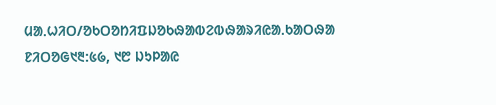ᱢᱟᱹᱦᱤᱛ/ᱚᱠᱛᱚᱴᱤᱯᱡᱚᱠᱷᱟᱵᱮᱵᱷᱟᱨᱤᱭᱟᱹᱠᱟᱛᱷᱟ
ᱱᱤᱛᱚᱜ᱑᱓:᱕᱙, ᱑᱘ ᱡᱩᱞᱟᱭ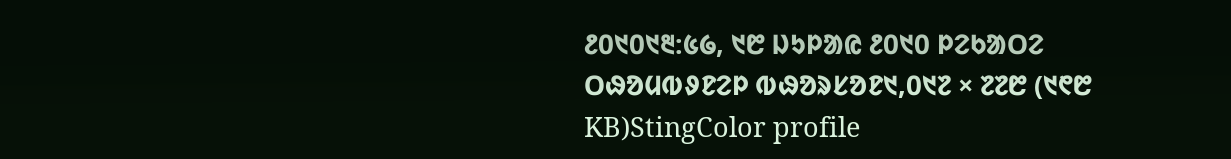᱒᱐᱑᱐᱑᱓:᱕᱙, ᱑᱘ ᱡᱩᱞᱟᱭ ᱒᱐᱑᱐ ᱞᱮᱠᱟᱛᱮ ᱛᱷᱚᱢᱵᱽᱱᱮᱞ ᱵᱷᱚᱨᱥᱚᱱ᱑,᱐᱑᱗ × ᱗᱗᱘ (᱑᱖᱘ KB)StingColor profile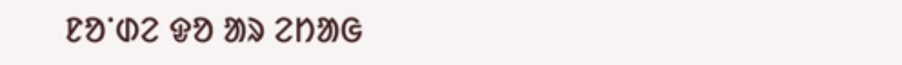ᱱᱚᱸᱰᱮ ᱫᱚ ᱟᱨ ᱮᱴᱟᱜ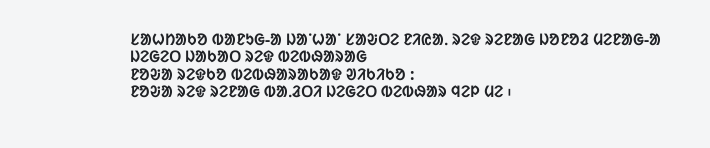ᱥᱟᱦᱴᱟᱠᱚ ᱵᱟᱱᱩᱜ-ᱟ ᱡᱟᱸᱦᱟᱸ ᱥᱟᱶᱛᱮ ᱱᱤᱭᱟᱹ ᱨᱮᱫ ᱨᱮᱱᱟᱜ ᱡᱚᱱᱚᱲ ᱢᱮᱱᱟᱜ-ᱟ
ᱡᱮᱜᱮᱛ ᱡᱟᱠᱟᱛ ᱨᱮᱫ ᱵᱮᱵᱷᱟᱨᱟᱜ
ᱱᱚᱶᱟ ᱨᱮᱫᱠᱚ ᱵᱮᱵᱷᱟᱨᱟᱠᱟᱫ ᱣᱤᱠᱤᱠᱚ :
ᱱᱚᱶᱟ ᱨᱮᱫ ᱨᱮᱱᱟᱜ ᱵᱟᱹᱲᱛᱤ ᱡᱮᱜᱮᱛ ᱵᱮᱵᱷᱟᱨ ᱧᱮᱞ ᱢᱮ ᱾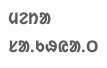ᱢᱮᱴᱟ ᱥᱟᱹᱠᱷᱭᱟᱹᱛ